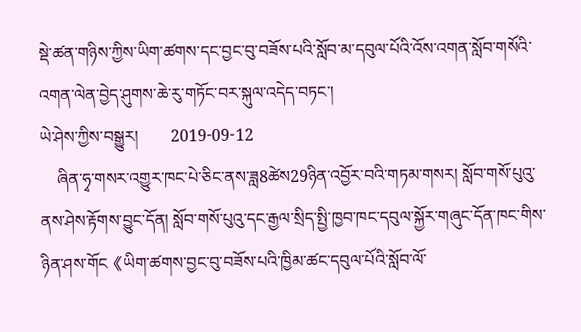སྡེ་ཚན་གཉིས་ཀྱིས་ཡིག་ཚགས་དང་བྱང་བུ་བཟོས་པའི་སློབ་མ་དབུལ་པོའི་འོས་འགན་སློབ་གསོའི་འགན་ལེན་བྱེད་ཤུགས་ཆེ་རུ་གཏོང་བར་སྐུལ་འདེད་བཏང་།
ཡེ་ཤེས་ཀྱིས་བསྒྱུར།        2019-09-12
    ཞིན་ཧྭ་གསར་འགྱུར་ཁང་པེ་ཅིང་ནས་ཟླ8ཚེས29ཉིན་འབྱོར་བའི་གཏམ་གསར། སློབ་གསོ་པུའུ་ནས་ཤེས་རྟོགས་བྱུང་དོན། སློབ་གསོ་པུའུ་དང་རྒྱལ་སྲིད་སྤྱི་ཁྱབ་ཁང་དབུལ་སྐྱོར་གཞུང་དོན་ཁང་གིས་ཉིན་ཤས་གོང《ཡིག་ཚགས་བྱང་བུ་བཟོས་པའི་ཁྱིམ་ཚང་དབུལ་པོའི་སློབ་ལོ་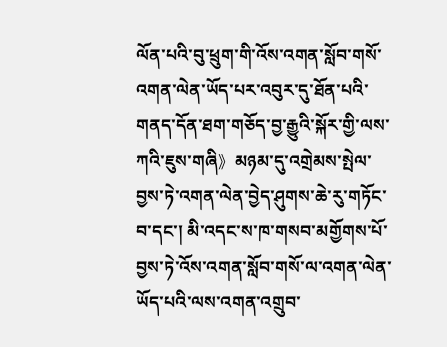ལོན་པའི་བུ་ཕྲུག་གི་འོས་འགན་སློབ་གསོ་འགན་ལེན་ཡོད་པར་འབུར་དུ་ཐོན་པའི་གནད་དོན་ཐག་གཅོད་བྱ་རྒྱུའི་སྐོར་གྱི་ལས་ཀའི་ཇུས་གཞི》མཉམ་དུ་འགྲེམས་སྤེལ་བྱས་ཏེ་འགན་ལེན་བྱེད་ཤུགས་ཆེ་རུ་གཏོང་བ་དང་། མི་འདང་ས་ཁ་གསབ་མགྱོགས་པོ་བྱས་ཏེ་འོས་འགན་སློབ་གསོ་ལ་འགན་ལེན་ཡོད་པའི་ལས་འགན་འགྲུབ་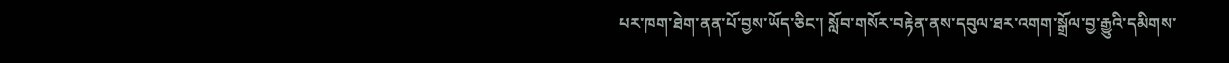པར་ཁག་ཐེག་ནན་པོ་བྱས་ཡོད་ཅིང་། སློབ་གསོར་བརྟེན་ནས་དབུལ་ཐར་འགག་སྒྲོལ་བྱ་རྒྱུའི་དམིགས་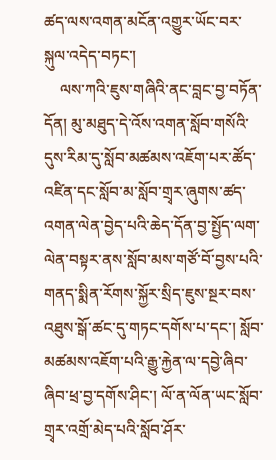ཚད་ལས་འགན་མངོན་འགྱུར་ཡོང་བར་སྐུལ་འདེད་བཏང་།
    ལས་ཀའི་ཇུས་གཞིའི་ནང་བླང་བྱ་བཏོན་དོན། མུ་མཐུད་དེ་འོས་འགན་སློབ་གསོའི་དུས་རིམ་དུ་སློབ་མཚམས་འཇོག་པར་ཚོད་འཛིན་དང་སློབ་མ་སློབ་གྲྭར་ཞུགས་ཚད་འགན་ལེན་བྱེད་པའི་ཆེད་དོན་བྱ་སྤྱོད་ལག་ལེན་བསྟར་ནས་སློབ་མས་གཙོ་བོ་བྱས་པའི་གནད་སྨིན་རོགས་སྐྱོར་སྲིད་ཇུས་སྔར་བས་འཐུས་སྒོ་ཚང་དུ་གཏང་དགོས་པ་དང་། སློབ་མཚམས་འཇོག་པའི་རྒྱུ་རྐྱེན་ལ་དབྱེ་ཞིབ་ཞིབ་ཕྲ་བྱ་དགོས་ཤིང་། ལོ་ན་ལོན་ཡང་སློབ་གྲྭར་འགྲོ་མེད་པའི་སློབ་ཤོར་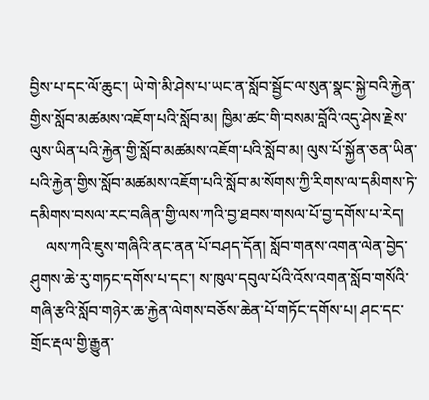བྱིས་པ་དང་ལོ་ཆུང་། ཡེ་གེ་མི་ཤེས་པ་ཡང་ན་སློབ་སྦྱོང་ལ་སུན་སྣང་སྐྱེ་བའི་རྐྱེན་གྱིས་སློབ་མཚམས་འཇོག་པའི་སློབ་མ། ཁྱིམ་ཚང་གི་བསམ་བློའི་འདུ་ཤེས་རྗེས་ལུས་ཡིན་པའི་རྐྱེན་གྱི་སློབ་མཚམས་འཇོག་པའི་སློབ་མ། ལུས་པོ་སྐྱོན་ཅན་ཡིན་པའི་རྐྱེན་གྱིས་སློབ་མཚམས་འཇོག་པའི་སློབ་མ་སོགས་ཀྱི་རིགས་ལ་དམིགས་ཏེ་དམིགས་བསལ་རང་བཞིན་གྱི་ལས་ཀའི་བྱ་ཐབས་གསལ་པོ་བྱ་དགོས་པ་རེད།
    ལས་ཀའི་ཇུས་གཞིའི་ནང་ནན་པོ་བཤད་དོན། སློབ་གནས་འགན་ལེན་བྱེད་ཤུགས་ཆེ་རུ་གཏང་དགོས་པ་དང་། ས་ཁུལ་དབུལ་པོའི་འོས་འགན་སློབ་གསོའི་གཞི་རྩའི་སློབ་གཉེར་ཆ་རྐྱེན་ལེགས་བཅོས་ཆེན་པོ་གཏོང་དགོས་པ། ཤང་དང་གྲོང་རྡལ་གྱི་རྒྱུན་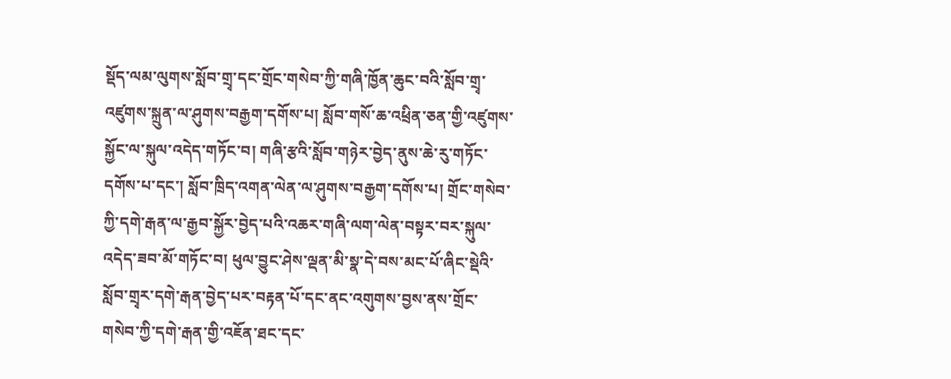སྡོད་ལམ་ལུགས་སློབ་གྲྭ་དང་གྲོང་གསེབ་ཀྱི་གཞི་ཁྱོན་ཆུང་བའི་སློབ་གྲྭ་འཛུགས་སྐྲུན་ལ་ཤུགས་བརྒྱག་དགོས་པ། སློབ་གསོ་ཆ་འཕྲིན་ཅན་གྱི་འཛུགས་སྐྱོང་ལ་སྐུལ་འདེད་གཏོང་བ། གཞི་རྩའི་སློབ་གཉེར་བྱེད་ནུས་ཆེ་རུ་གཏོང་དགོས་པ་དང་། སློབ་ཁྲིད་འགན་ལེན་ལ་ཤུགས་བརྒྱག་དགོས་པ། གྲོང་གསེབ་ཀྱི་དགེ་རྒན་ལ་རྒྱབ་སྐྱོར་བྱེད་པའི་འཆར་གཞི་ལག་ལེན་བསྟར་བར་སྐུལ་འདེད་ཟབ་མོ་གཏོང་བ། ཕུལ་བྱུང་ཤེས་ལྡན་མི་སྣ་དེ་བས་མང་པོ་ཞིང་སྡེའི་སློབ་གྲྭར་དགེ་རྒན་བྱེད་པར་བརྟན་པོ་དང་ནང་འགུགས་བྱས་ནས་གྲོང་གསེབ་ཀྱི་དགེ་རྒན་གྱི་འཇོན་ཐང་དང་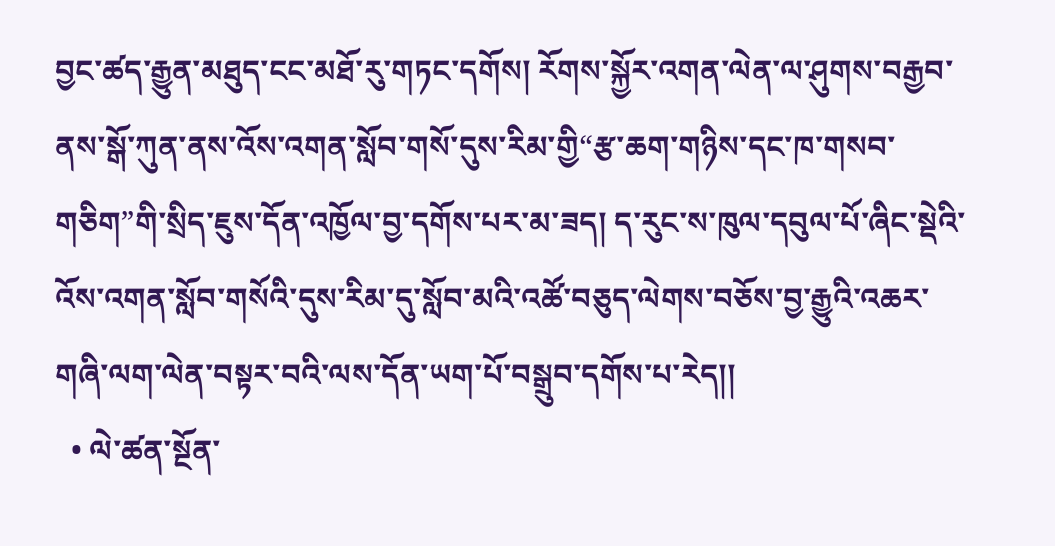བྱང་ཚད་རྒྱུན་མཐུད་ངང་མཐོ་རུ་གཏང་དགོས། རོགས་སྐྱོར་འགན་ལེན་ལ་ཤུགས་བརྒྱབ་ནས་སྒོ་ཀུན་ནས་འོས་འགན་སློབ་གསོ་དུས་རིམ་གྱི“རྩ་ཆག་གཉིས་དང་ཁ་གསབ་གཅིག”གི་སྲིད་ཇུས་དོན་འཁྱོལ་བྱ་དགོས་པར་མ་ཟད། ད་རུང་ས་ཁུལ་དབུལ་པོ་ཞིང་སྡེའི་འོས་འགན་སློབ་གསོའི་དུས་རིམ་དུ་སློབ་མའི་འཚོ་བཅུད་ལེགས་བཅོས་བྱ་རྒྱུའི་འཆར་གཞི་ལག་ལེན་བསྟར་བའི་ལས་དོན་ཡག་པོ་བསྒྲུབ་དགོས་པ་རེད།།
  • ལེ་ཚན་སྔོན་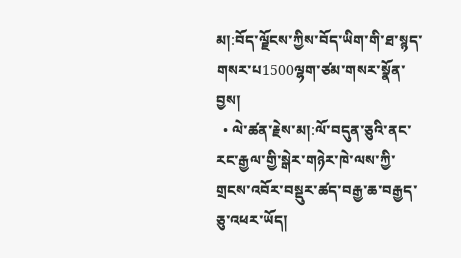མ།:བོད་ལྗོངས་ཀྱིས་བོད་ཡིག་གི་ཐ་སྙད་གསར་པ1500ལྷག་ཙམ་གསར་སྣོན་བྱས།
  • ལེ་ཚན་རྗེས་མ།:ལོ་བདུན་ཅུའི་ནང་རང་རྒྱལ་གྱི་སྒེར་གཉེར་ཁེ་ལས་ཀྱི་གྲངས་འབོར་བསྡུར་ཚད་བརྒྱ་ཆ་བརྒྱད་ཅུ་འཕར་ཡོད།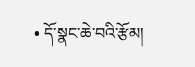• དོ་སྣང་ཆེ་བའི་རྩོམ།